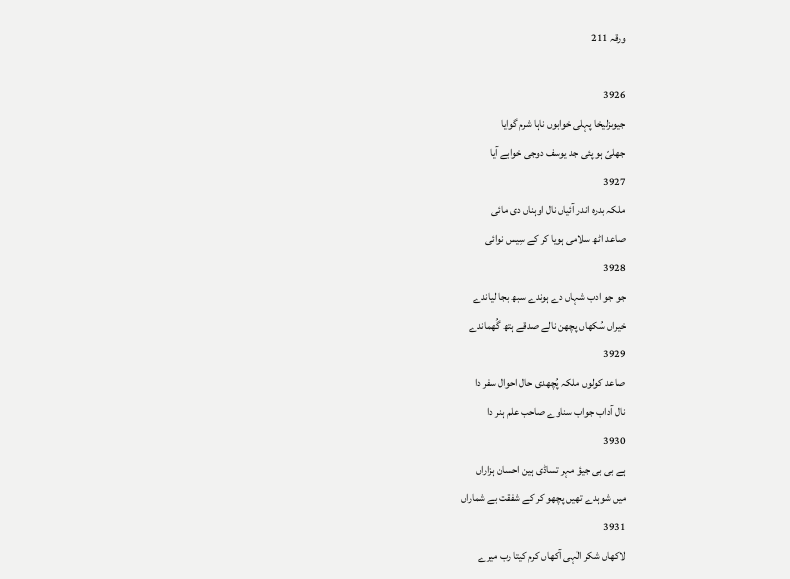ورقہ 211

3926
جیوںزلیخا پہلی خوابوں ناہا شرم گوایا
جھلیّ ہو پئی جد یوسف دوجی خوابے آیا
3927
ملکہ بدرہ اندر آئیاں نال اوہناں دی مائی
صاعد اٹھ سلامی ہویا کر کے سِیس نوائی
3928
جو جو ادب شہاں دے ہوندے سبھ بجا لیاندے
خیراں سُکھاں پچھن نالے صدقے ہتھ گُھماندے
3929
صاعد کولوں ملکہ پُچھدی حال احوال سفر دا
نال آداب جواب سناوے صاحب علم ہنر دا
3930
ہے بی بی جیؤ مہر تساڈی ہین احسان ہزاراں
میں شوہدے تھیں پچھو کر کے شفقت بے شماراں
3931
لاکھاں شکر الٰہی آکھاں کرم کیتا رب میرے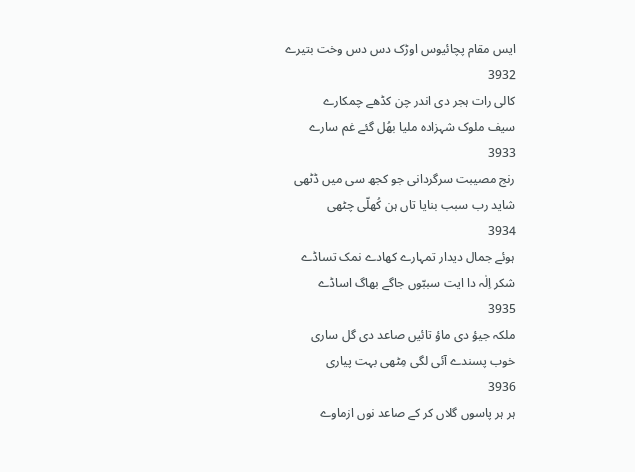ایس مقام پچائیوس اوڑک دس دس وخت بتیرے
3932
کالی رات ہجر دی اندر چن کڈھے چمکارے
سیف ملوک شہزادہ ملیا بھُل گئے غم سارے
3933
رنج مصیبت سرگردانی جو کجھ سی میں ڈٹھی
شاید رب سبب بنایا تاں ہن کُھلّی چٹھی
3934
ہوئے جمال دیدار تمہارے کھادے نمک تساڈے
شکر اِلٰہ دا ایت سببّوں جاگے بھاگ اساڈے
3935
ملکہ جیؤ دی ماؤ تائیں صاعد دی گل ساری
خوب پسندے آئی لگی مِٹھی بہت پیاری
3936
ہر ہر پاسوں گلاں کر کے صاعد نوں ازماوے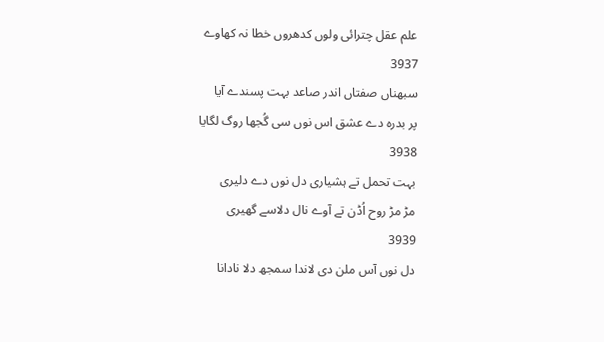علم عقل چترائی ولوں کدھروں خطا نہ کھاوے
3937
سبھناں صفتاں اندر صاعد بہت پسندے آیا
پر بدرہ دے عشق اس نوں سی گُجھا روگ لگایا
3938
بہت تحمل تے ہشیاری دل نوں دے دلیری
مڑ مڑ روح اُڈن تے آوے نال دلاسے گھیری
3939
دل نوں آس ملن دی لاندا سمجھ دلا نادانا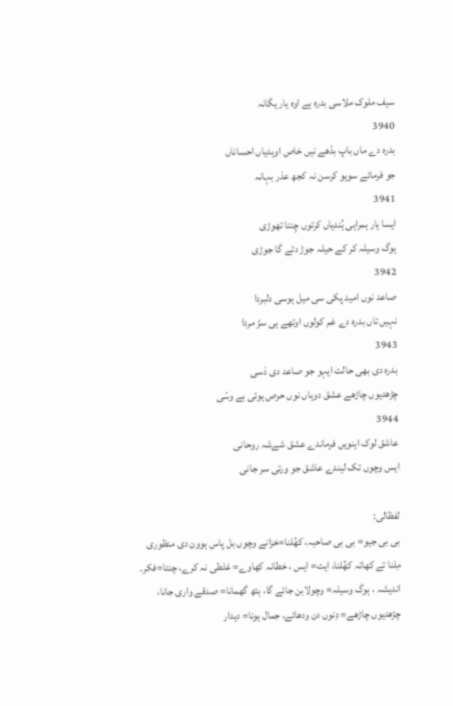سیف ملوک ملاسی بدرہ ہے اوہ یار یگانہ
3940
بدرہ دے ماں باپ بدّھے نیں خاص اوہدیاں احساناں
جو فرمائے سویو کرسن نہ کجھ عذر بہانہ
3941
ایسا یار ہمراہی ہُندیاں کرتوں چِنتا تھوڑی
ہوگ وسیلہ کر کے حیلہ جوڑ دئے گا جوڑی
3942
صاعد نوں امید پکی سی میل ہوسی دلبردا
نہیں تاں بدرہ دے غم کولوں اوتھے ہی سڑ مردا
3943
بدرہ دی بھی حالت ایہو جو صاعد دی دَسی
چڑھدیوں چاڑھے عشق دوہاں نوں حرص ہوئی بے وسّی
3944
عاشق لوک اینویں فرماندے عشق شےشہ روحانی
ایس وچوں تک لیندے عاشق جو ورتی سر جانی

لفظالی:
بی بی جیو= بی بی صاحبہ، کھُلنا=خزانے وچوں بل پاس ہوون دی منظوری مِلنا تے کھاتہ کھُلنا، ایت= ایس ، خطانہ کھاوے= غلطی نہ کرے، چنتا=فکر۔ اندیشہ ، ہوگ وسیلہ= وچولابن جائے گا، ہتھ گھمانا= صدقے واری جانا، چڑھدیوں چاڑھے= دِنوں دن ودھائے، جمال ہونا= دیدار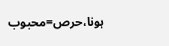ہونا،حرص=محبوب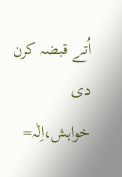اُتے قبضہ کرن دی خواہش،اِلٰہ=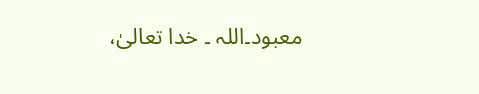معبود۔اللہ ۔ خدا تعالیٰ،